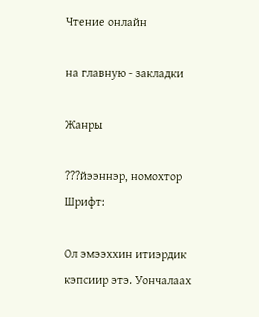Чтение онлайн

на главную - закладки

Жанры

???йээннэр, номохтор
Шрифт:

Ол эмээххин итиэрдик кэпсиир этэ. Уончалаах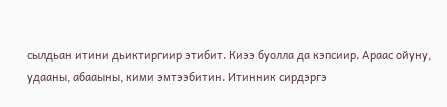сылдьан итини дьиктиргиир этибит. Киээ буолла да кэпсиир. Араас ойуну, удааны, абааыны, кими эмтээбитин. Итинник сирдэргэ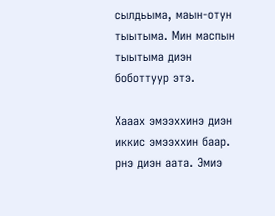сылдьыма, маын-отун тыытыма. Мин маспын тыытыма диэн боботтуур этэ.

Хааах эмээххинэ диэн иккис эмээххин баар. рнэ диэн аата. Эмиэ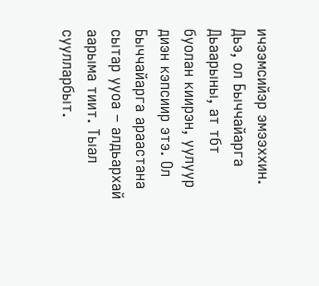ичээмсийэр эмээххин. Дьэ, ол Быччайарга Дьаарыны, ат тбт буолан киирэн, уулуур диэн кэпсиир этэ. Ол Быччайарга араастана сытар ууоа – алдьархай аарыма тиит. Тыал суулларбыт.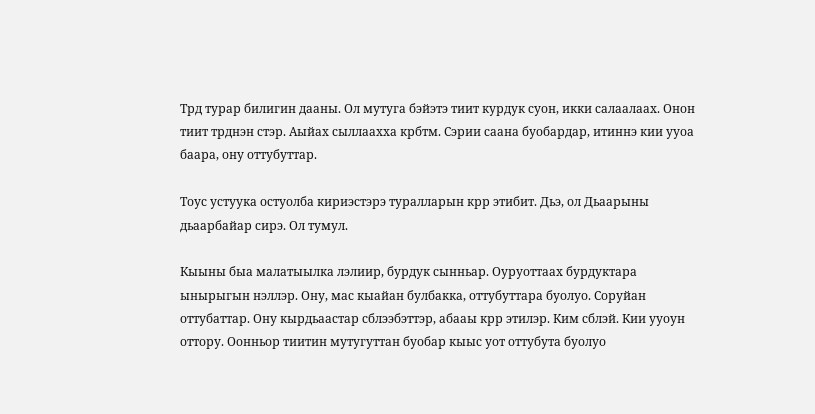Трд турар билигин дааны. Ол мутуга бэйэтэ тиит курдук суон, икки салаалаах. Онон тиит трднэн стэр. Аыйах сыллаахха крбтм. Сэрии саана буобардар, итиннэ кии ууоа баара, ону оттубуттар.

Тоус устуука остуолба кириэстэрэ туралларын крр этибит. Дьэ, ол Дьаарыны дьаарбайар сирэ. Ол тумул.

Кыыны быа малатыылка лэлиир, бурдук сынньар. Оуруоттаах бурдуктара ынырыгын нэллэр. Ону, мас кыайан булбакка, оттубуттара буолуо. Соруйан оттубаттар. Ону кырдьаастар сблээбэттэр, абааы крр этилэр. Ким сблэй. Кии ууоун оттору. Оонньор тиитин мутугуттан буобар кыыс уот оттубута буолуо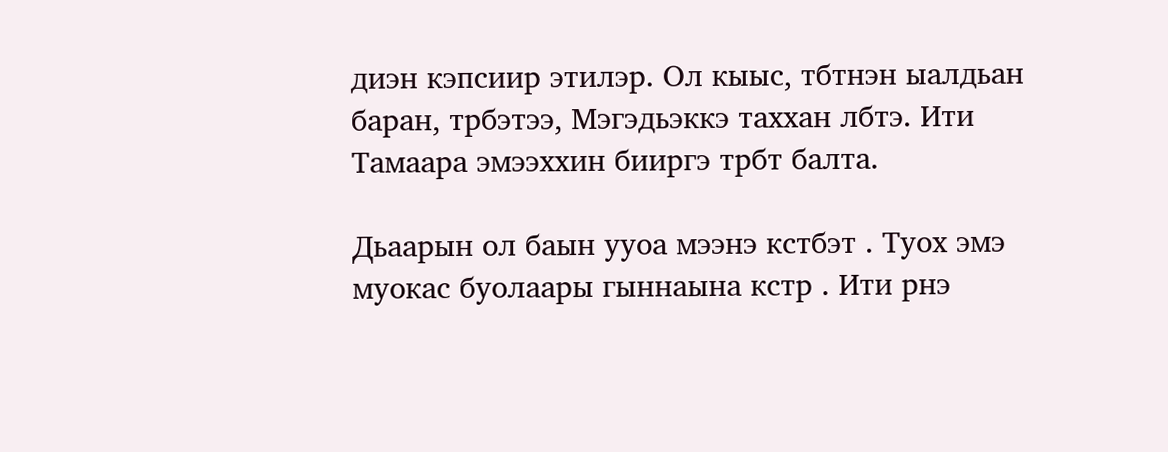диэн кэпсиир этилэр. Ол кыыс, тбтнэн ыалдьан баран, трбэтээ, Мэгэдьэккэ таххан лбтэ. Ити Тамаара эмээххин бииргэ трбт балта.

Дьаарын ол баын ууоа мээнэ кстбэт . Туох эмэ муокас буолаары гыннаына кстр . Ити рнэ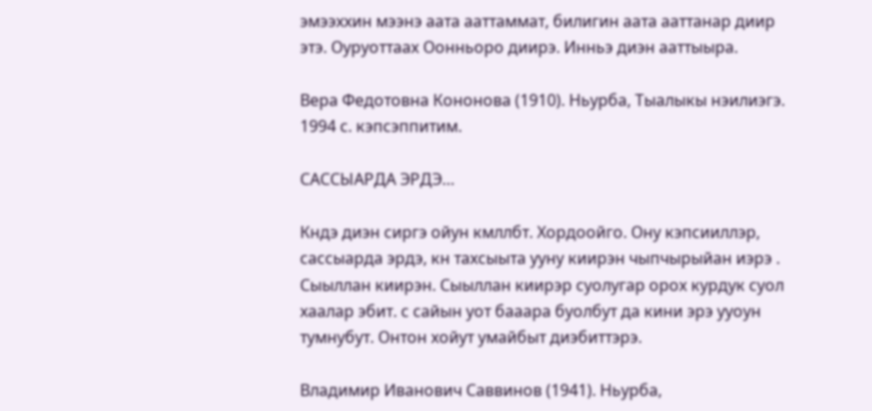эмээххин мээнэ аата ааттаммат, билигин аата ааттанар диир этэ. Оуруоттаах Оонньоро диирэ. Инньэ диэн ааттыыра.

Вера Федотовна Кононова (1910). Ньурба, Тыалыкы нэилиэгэ. 1994 с. кэпсэппитим.

САССЫАРДА ЭРДЭ…

Кндэ диэн сиргэ ойун кмллбт. Хордоойго. Ону кэпсииллэр, сассыарда эрдэ, кн тахсыыта ууну киирэн чыпчырыйан иэрэ . Сыыллан киирэн. Сыыллан киирэр суолугар орох курдук суол хаалар эбит. с сайын уот бааара буолбут да кини эрэ ууоун тумнубут. Онтон хойут умайбыт диэбиттэрэ.

Владимир Иванович Саввинов (1941). Ньурба,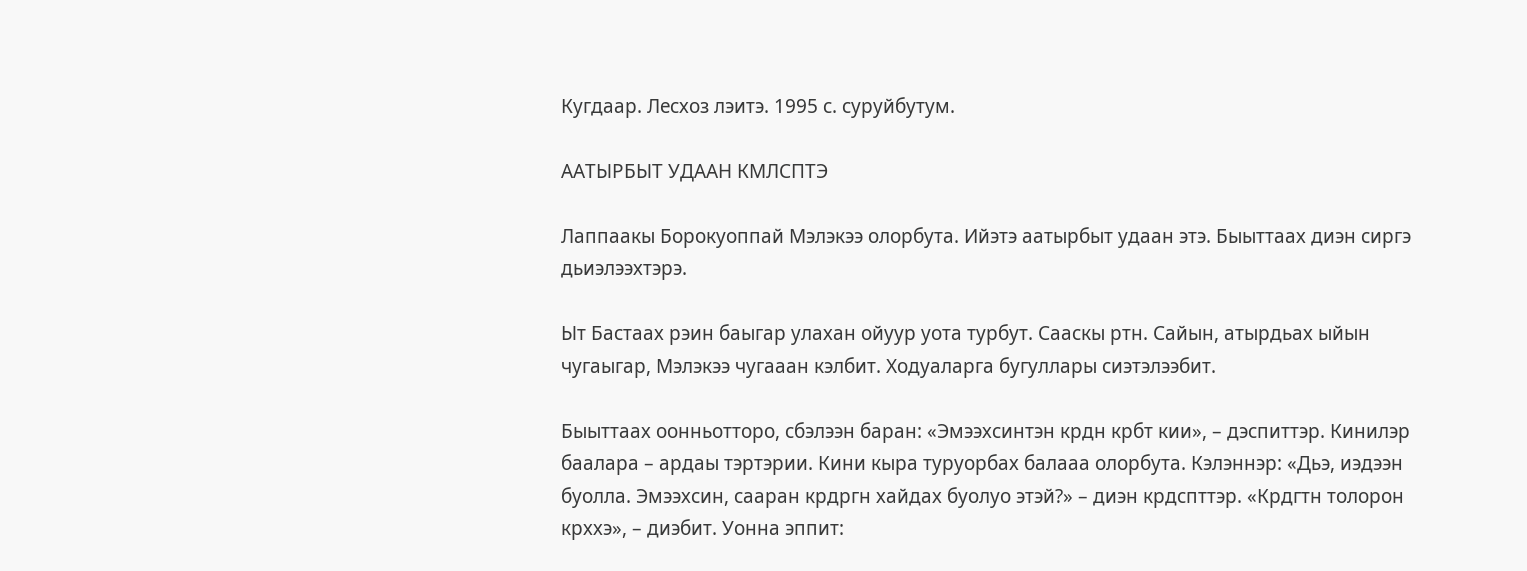Кугдаар. Лесхоз лэитэ. 1995 с. суруйбутум.

ААТЫРБЫТ УДААН КМЛСПТЭ

Лаппаакы Борокуоппай Мэлэкээ олорбута. Ийэтэ аатырбыт удаан этэ. Быыттаах диэн сиргэ дьиэлээхтэрэ.

Ыт Бастаах рэин баыгар улахан ойуур уота турбут. Сааскы ртн. Сайын, атырдьах ыйын чугаыгар, Мэлэкээ чугааан кэлбит. Ходуаларга бугуллары сиэтэлээбит.

Быыттаах оонньотторо, сбэлээн баран: «Эмээхсинтэн крдн крбт кии», – дэспиттэр. Кинилэр баалара – ардаы тэртэрии. Кини кыра туруорбах балааа олорбута. Кэлэннэр: «Дьэ, иэдээн буолла. Эмээхсин, сааран крдргн хайдах буолуо этэй?» – диэн крдспттэр. «Крдгтн толорон крххэ», – диэбит. Уонна эппит: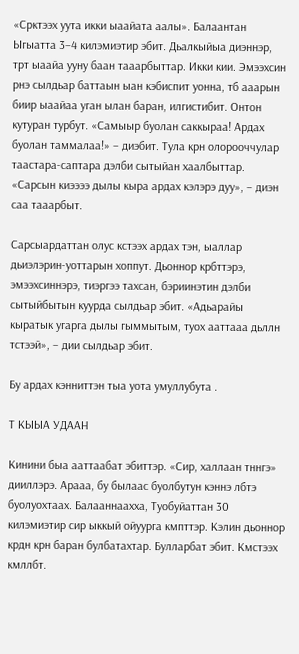«Срктээх уута икки ыаайата аалы». Балаантан Ыгыатта 3–4 килэмиэтир эбит. Дьалкыйыа диэннэр, трт ыаайа ууну баан тааарбыттар. Икки кии. Эмээхсин рнэ сылдьар баттаын ыан кэбиспит уонна, тб ааарын биир ыаайаа уган ылан баран, илгистибит. Онтон кутуран турбут. «Самыыр буолан саккыраа! Ардах буолан таммалаа!» – диэбит. Тула крн олорооччулар таастара-саптара дэлби сытыйан хаалбыттар. «Сарсын киээээ дылы кыра ардах кэлэрэ дуу», – диэн саа тааарбыт.

Сарсыардаттан олус кстээх ардах тэн, ыаллар дьиэлэрин-уоттарын хоппут. Дьоннор крбттэрэ, эмээхсиннэрэ, тиэргээ тахсан, бэриинэтин дэлби сытыйбытын куурда сылдьар эбит. «Адьарайы кыратык угарга дылы гыммытым, туох ааттааа дьллн тстээй», – дии сылдьар эбит.

Бу ардах кэнниттэн тыа уота умуллубута .

Т КЫЫА УДААН

Кинини быа ааттаабат эбиттэр. «Сир, халлаан тннгэ» дииллэрэ. Арааа, бу былаас буолбутун кэннэ лбтэ буолуохтаах. Балааннаахха, Туобуйаттан 30 килэмиэтир сир ыккый ойуурга кмпттэр. Кэлин дьоннор крдн крн баран булбатахтар. Булларбат эбит. Кмстээх кмллбт.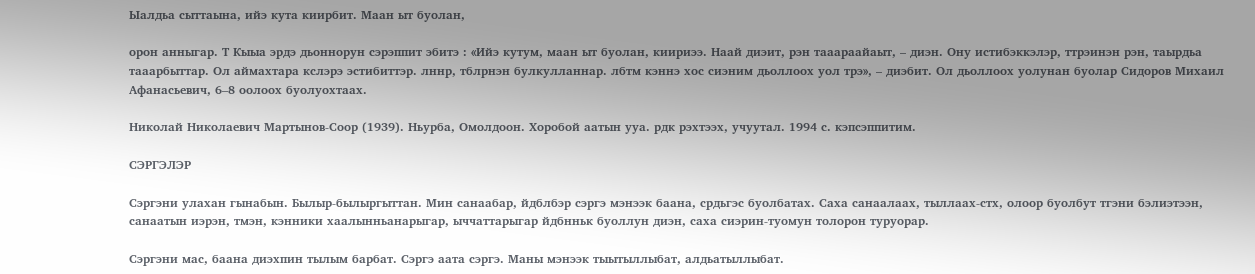Ыалдьа сыттаына, ийэ кута киирбит. Маан ыт буолан,

орон анныгар. Т Кыыа эрдэ дьоннорун сэрэппит эбитэ : «Ийэ кутум, маан ыт буолан, киириээ. Наай диэит, рэн тааараайаыт, – диэн. Ону истибэккэлэр, ттрэинэн рэн, таырдьа тааарбыттар. Ол аймахтара кслэрэ эстибиттэр. лннр, тблрнэн булкулланнар. лбтм кэннэ хос сиэним дьоллоох уол трэ», – диэбит. Ол дьоллоох уолунан буолар Сидоров Михаил Афанасьевич, 6–8 оолоох буолуохтаах.

Николай Николаевич Мартынов-Соор (1939). Ньурба, Омолдоон. Хоробой аатын ууа. рдк рэхтээх, учуутал. 1994 с. кэпсэппитим.

СЭРГЭЛЭР

Сэргэни улахан гынабын. Былыр-былыргыттан. Мин санаабар, йдблбэр сэргэ мэнээк баана, срдьгэс буолбатах. Саха санаалаах, тыллаах-стх, олоор буолбут тгэни бэлиэтээн, санаатын иэрэн, тмэн, кэнники хаалынньанарыгар, ыччаттарыгар йдбнньк буоллун диэн, саха сиэрин-туомун толорон туруорар.

Сэргэни мас, баана диэхпин тылым барбат. Сэргэ аата сэргэ. Маны мэнээк тыытыллыбат, алдьатыллыбат.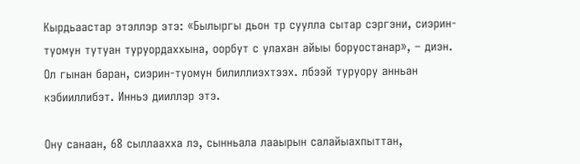Кырдьаастар этэллэр этэ: «Былыргы дьон тр суулла сытар сэргэни, сиэрин-туомун тутуан туруордаххына, оорбут с улахан айыы боруостанар», – диэн. Ол гынан баран, сиэрин-туомун билиллиэхтээх. лбээй туруору анньан кэбииллибэт. Инньэ дииллэр этэ.

Ону санаан, 68 сыллаахха лэ, сынньала лааырын салайыахпыттан,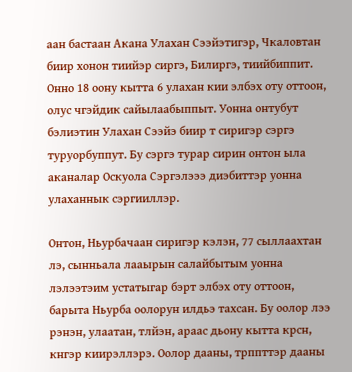аан бастаан Акана Улахан Сээйэтигэр, Чкаловтан биир хонон тиийэр сиргэ, Билиргэ, тиийбиппит. Онно 18 оону кытта 6 улахан кии элбэх оту оттоон, олус чгэйдик сайылаабыппыт. Уонна онтубут бэлиэтин Улахан Сээйэ биир т сиригэр сэргэ туруорбуппут. Бу сэргэ турар сирин онтон ыла аканалар Оскуола Сэргэлэээ диэбиттэр уонна улаханнык сэргииллэр.

Онтон, Ньурбачаан сиригэр кэлэн, 77 сыллаахтан лэ, сынньала лааырын салайбытым уонна лэлээтэим устатыгар бэрт элбэх оту оттоон, барыта Ньурба оолорун илдьэ тахсан. Бу оолор лээ рэнэн, улаатан, тлйэн, араас дьону кытта крсн, кнгэр киирэллэрэ. Оолор дааны, трппттэр дааны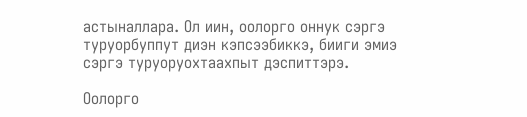астыналлара. Ол иин, оолорго оннук сэргэ туруорбуппут диэн кэпсээбиккэ, бииги эмиэ сэргэ туруоруохтаахпыт дэспиттэрэ.

Оолорго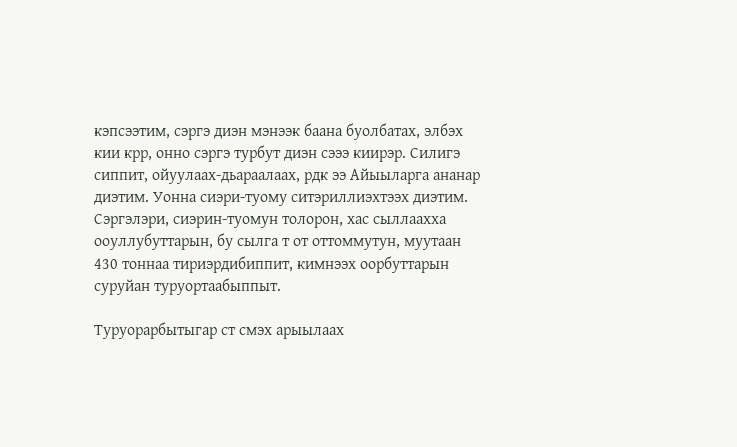кэпсээтим, сэргэ диэн мэнээк баана буолбатах, элбэх кии крр, онно сэргэ турбут диэн сэээ киирэр. Силигэ сиппит, ойуулаах-дьараалаах, рдк ээ Айыыларга ананар диэтим. Уонна сиэри-туому ситэриллиэхтээх диэтим. Сэргэлэри, сиэрин-туомун толорон, хас сыллаахха ооуллубуттарын, бу сылга т от оттоммутун, муутаан 430 тоннаа тириэрдибиппит, кимнээх оорбуттарын суруйан туруортаабыппыт.

Туруорарбытыгар ст смэх арыылаах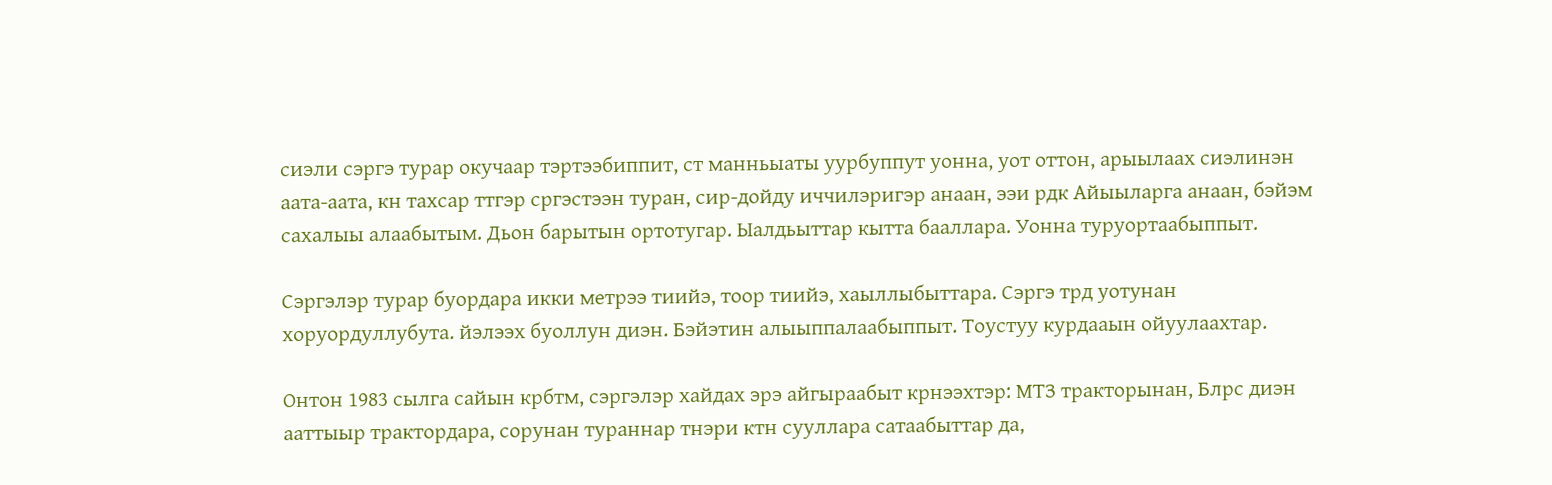сиэли сэргэ турар окучаар тэртээбиппит, ст манньыаты уурбуппут уонна, уот оттон, арыылаах сиэлинэн аата-аата, кн тахсар ттгэр сргэстээн туран, сир-дойду иччилэригэр анаан, ээи рдк Айыыларга анаан, бэйэм сахалыы алаабытым. Дьон барытын ортотугар. Ыалдьыттар кытта бааллара. Уонна туруортаабыппыт.

Сэргэлэр турар буордара икки метрээ тиийэ, тоор тиийэ, хаыллыбыттара. Сэргэ трд уотунан хоруордуллубута. йэлээх буоллун диэн. Бэйэтин алыыппалаабыппыт. Тоустуу курдааын ойуулаахтар.

Онтон 1983 сылга сайын крбтм, сэргэлэр хайдах эрэ айгыраабыт крнээхтэр: МТЗ тракторынан, Блрс диэн ааттыыр трактордара, сорунан тураннар тнэри ктн сууллара сатаабыттар да,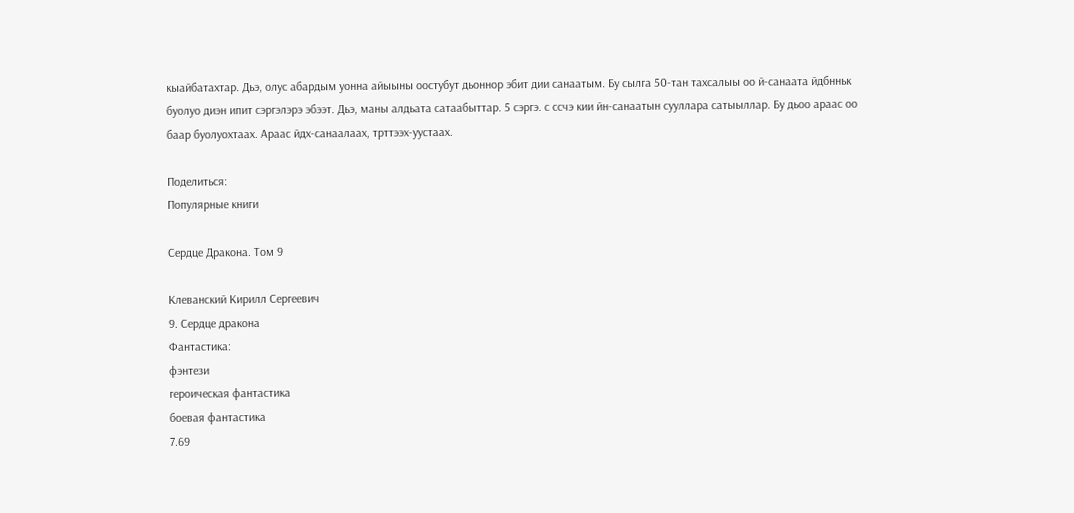кыайбатахтар. Дьэ, олус абардым уонна айыыны оостубут дьоннор эбит дии санаатым. Бу сылга 50-тан тахсалыы оо й-санаата йдбнньк буолуо диэн ипит сэргэлэрэ эбээт. Дьэ, маны алдьата сатаабыттар. 5 сэргэ. с ссчэ кии йн-санаатын сууллара сатыыллар. Бу дьоо араас оо баар буолуохтаах. Араас йдх-санаалаах, трттээх-уустаах.

Поделиться:
Популярные книги

Сердце Дракона. Том 9

Клеванский Кирилл Сергеевич
9. Сердце дракона
Фантастика:
фэнтези
героическая фантастика
боевая фантастика
7.69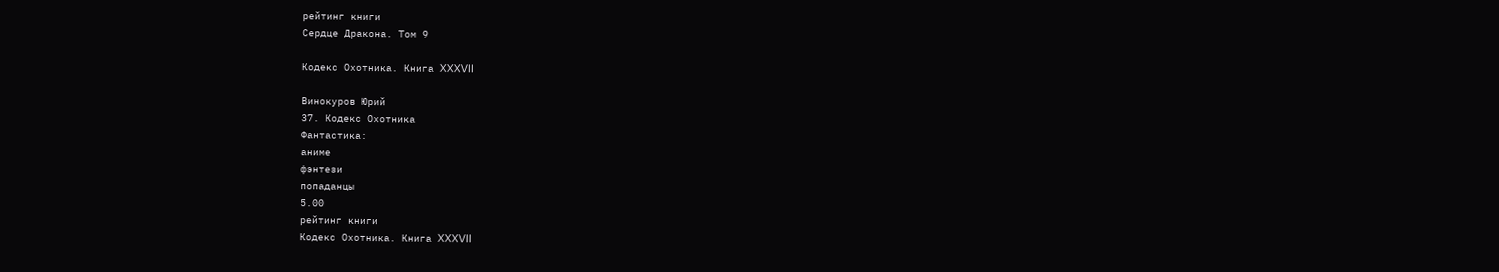рейтинг книги
Сердце Дракона. Том 9

Кодекс Охотника. Книга XXXVII

Винокуров Юрий
37. Кодекс Охотника
Фантастика:
аниме
фэнтези
попаданцы
5.00
рейтинг книги
Кодекс Охотника. Книга XXXVII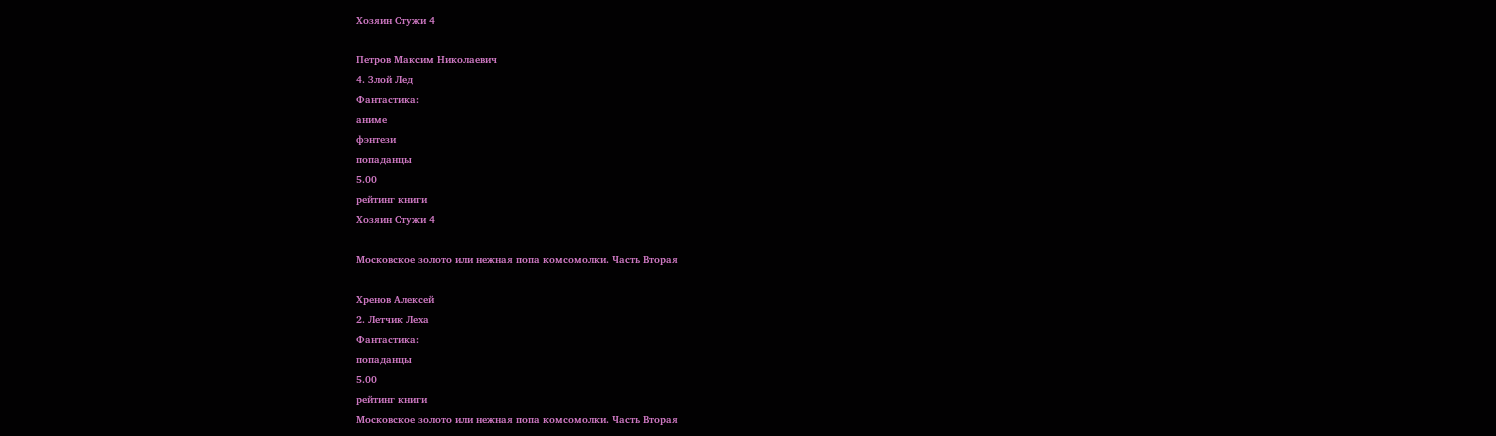Хозяин Стужи 4

Петров Максим Николаевич
4. Злой Лед
Фантастика:
аниме
фэнтези
попаданцы
5.00
рейтинг книги
Хозяин Стужи 4

Московское золото или нежная попа комсомолки. Часть Вторая

Хренов Алексей
2. Летчик Леха
Фантастика:
попаданцы
5.00
рейтинг книги
Московское золото или нежная попа комсомолки. Часть Вторая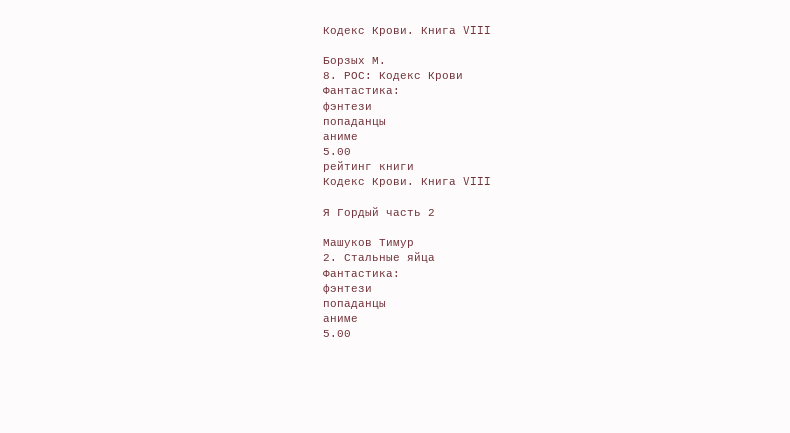Кодекс Крови. Книга VIII

Борзых М.
8. РОС: Кодекс Крови
Фантастика:
фэнтези
попаданцы
аниме
5.00
рейтинг книги
Кодекс Крови. Книга VIII

Я Гордый часть 2

Машуков Тимур
2. Стальные яйца
Фантастика:
фэнтези
попаданцы
аниме
5.00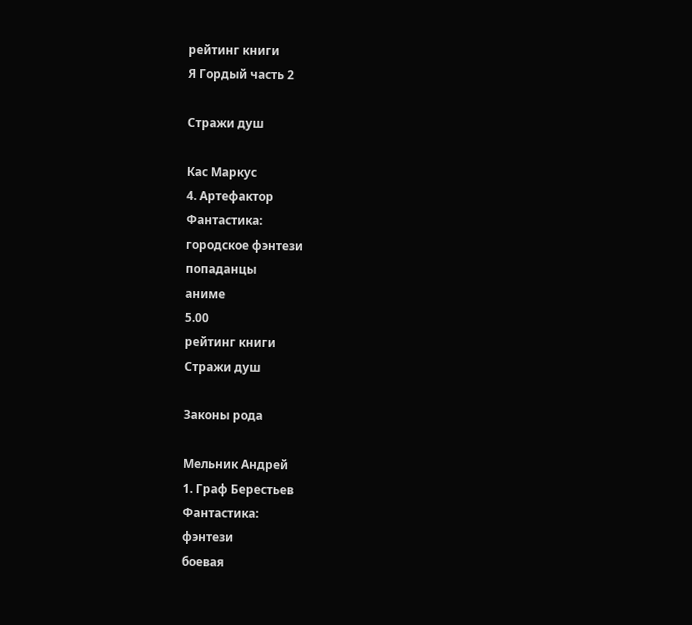рейтинг книги
Я Гордый часть 2

Стражи душ

Кас Маркус
4. Артефактор
Фантастика:
городское фэнтези
попаданцы
аниме
5.00
рейтинг книги
Стражи душ

Законы рода

Мельник Андрей
1. Граф Берестьев
Фантастика:
фэнтези
боевая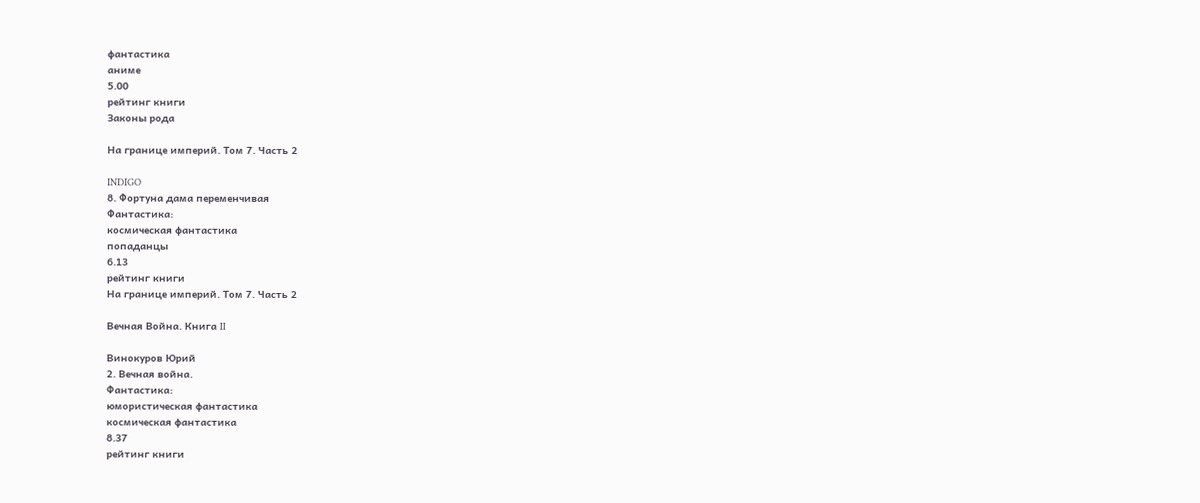фантастика
аниме
5.00
рейтинг книги
Законы рода

На границе империй. Том 7. Часть 2

INDIGO
8. Фортуна дама переменчивая
Фантастика:
космическая фантастика
попаданцы
6.13
рейтинг книги
На границе империй. Том 7. Часть 2

Вечная Война. Книга II

Винокуров Юрий
2. Вечная война.
Фантастика:
юмористическая фантастика
космическая фантастика
8.37
рейтинг книги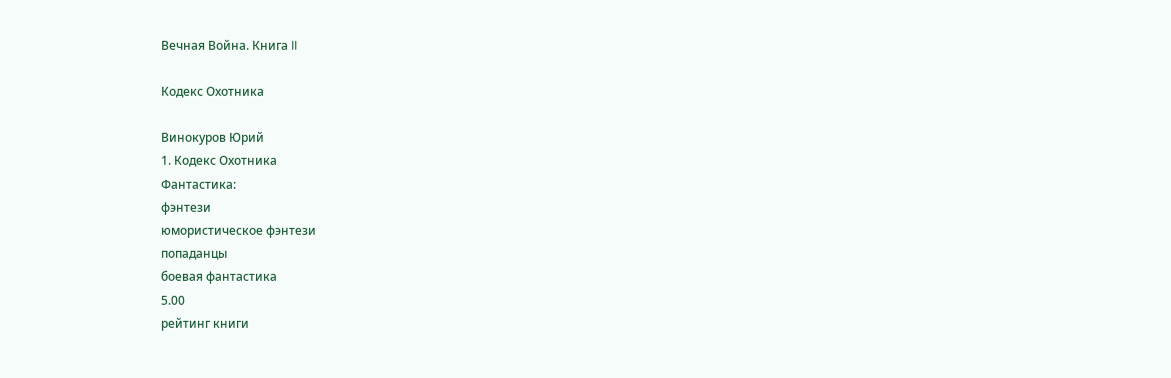Вечная Война. Книга II

Кодекс Охотника

Винокуров Юрий
1. Кодекс Охотника
Фантастика:
фэнтези
юмористическое фэнтези
попаданцы
боевая фантастика
5.00
рейтинг книги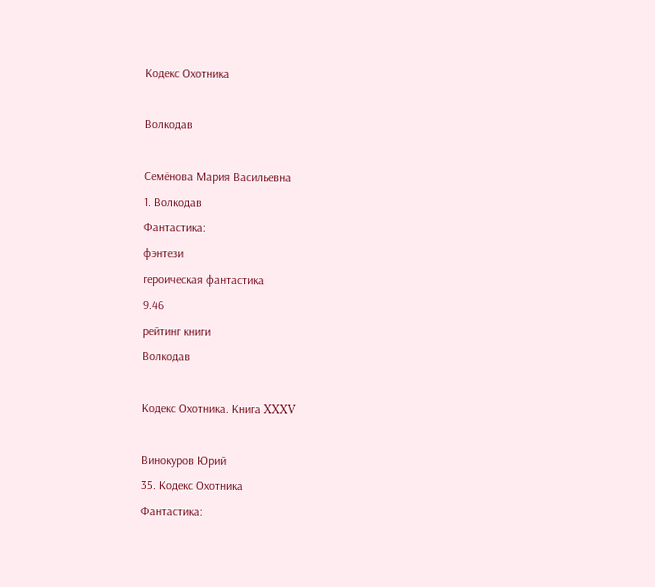Кодекс Охотника

Волкодав

Семёнова Мария Васильевна
1. Волкодав
Фантастика:
фэнтези
героическая фантастика
9.46
рейтинг книги
Волкодав

Кодекс Охотника. Книга XXXV

Винокуров Юрий
35. Кодекс Охотника
Фантастика: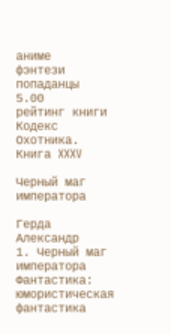аниме
фэнтези
попаданцы
5.00
рейтинг книги
Кодекс Охотника. Книга XXXV

Черный маг императора

Герда Александр
1. Черный маг императора
Фантастика:
юмористическая фантастика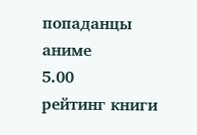попаданцы
аниме
5.00
рейтинг книги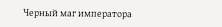Черный маг императора